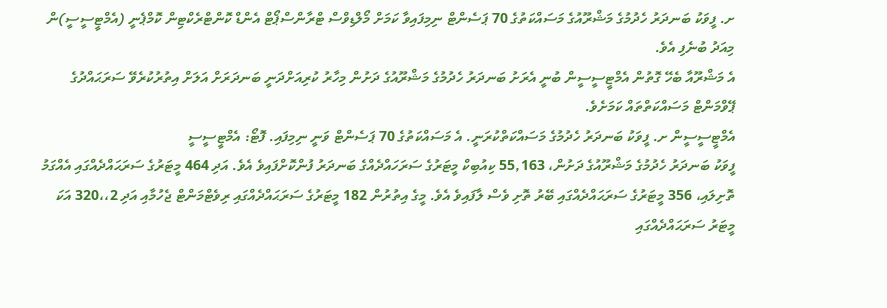ށ. ފީވަކު ބަނދަރު ހެދުމުގެ މަޝްރޫއުގެ މަސައްކަތުގެ 70 ޕަސެންޓް ނިމިފައިވާ ކަމަށް މޯލްޑިވްސް ޓްރާންސްޕޯޓް އެންޑް ކޮންޓްރެކްޓިން ކޮމްޕެނީ (އެމްޓީސީސީ)ން މިއަދު ބުނެފި އެވެ.
އެ މަޝްރޫއާ ބެހޭ ގޮތުން އެމްޓީސީސީން ބުނީ އެރަށު ބަނދަރު ހެދުމުގެ މަޝްރޫއުގެ ދަށުން މިހާރު ކުރިއަށްދަނީ ބަނދަރަށް އަލަށް އިތުރުކުރެވޭ ސަރަޙައްދުގެ ޕޭވްމަންޓް މަސައްކަތްތައް ކަމަށެވެ.
އެމްޓީސީސީން ށ. ފީވަކު ބަނދަރު ހެދުމުގެ މަސައްކަތްކުރަނީ. އެ މަސައްކަތުގެ 70 ޕަސެންޓް ވަނީ ނިމިފައި. ފޮޓޯ: އެމްޓީސީސީ
ފީވަކު ބަނދަރު ހެދުމުގެ މަޝްރޫއުގެ ދަށުން، 55,163 ކިއުބިކް މީޓަރުގެ ސަރަހައްދެއްގެ ބަނދަރު ފުންކޮށްފައިވެ އެވެ. އަދި 464 މީޓަރުގެ ސަރަޙައްދެއްގައި އެއްގަމު ތޮށިލައި، 356 މީޓަރުގެ ސަރަޙައްދެއްގައި ބޭރު ތޮށި ވެސް ލާފައިވެ އެވެ. މީގެ އިތުރުން 182 މީޓަރުގެ ސަރަޙައްދެއްގައި ރިވެޓްމަންޓް ޖެހުމާއި އަދި 2،،320 އަކަ މީޓަރު ސަރަޙައްދެއްގައި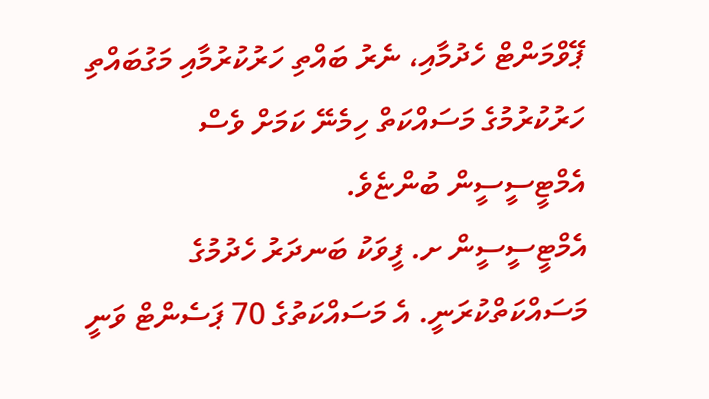ޕޭވްމަންޓް ހެދުމާއި، ނެރު ބައްތި ހަރުކުރުމާއި މަގުބައްތި ހަރުކުރުމުގެ މަސައްކަތް ހިމެނޭ ކަމަށް ވެސް އެމްޓީސީސީން ބުންޏެވެ.
އެމްޓީސީސީން ށ. ފީވަކު ބަނދަރު ހެދުމުގެ މަސައްކަތްކުރަނީ. އެ މަސައްކަތުގެ 70 ޕަސެންޓް ވަނީ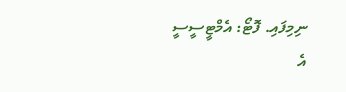ނިމިފައި. ފޮޓޯ: އެމްޓީސީސީ
އެ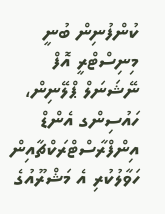ކުންފުނިން ބުނީ މިނިސްޓްރީ އޮފް ނޭޝަނަލް ޕްލޭނިން، ހައުސިންގ އެންޑް އިންފްރާސްޓްރަކްޗާއިން ހަވާލުކުރި އެ މަޝްރޫއުގެ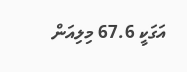އަގަކީ 67.6 މިލިއަން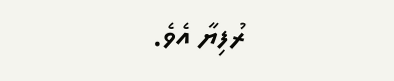ރުފިޔާ އެވެ.